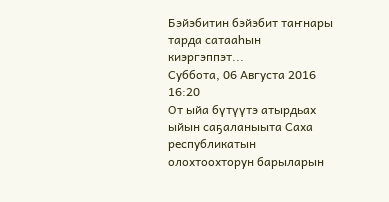Бэйэбитин бэйэбит таҥнары тарда сатааһын киэргэппэт...
Суббота, 06 Августа 2016 16:20
От ыйа бүтүүтэ атырдьах ыйын саҕаланыыта Саха республикатын олохтоохторун барыларын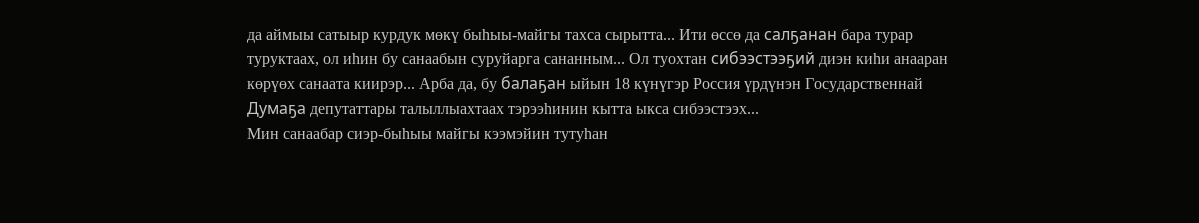да аймыы сатыыр курдук мөкү быһыы-майгы тахса сырытта... Ити өссө да салҕанан бара турар туруктаах, ол иһин бу санаабын суруйарга сананным... Ол туохтан сибээстээҕий диэн киһи анааран көрүөх санаата киирэр... Арба да, бу балаҕан ыйын 18 күнүгэр Россия үрдүнэн Государственнай Думаҕа депутаттары талыллыахтаах тэрээһинин кытта ыкса сибээстээх...
Мин санаабар сиэр-быһыы майгы кээмэйин тутуһан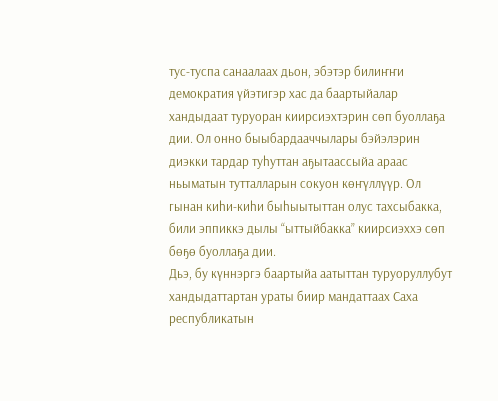тус-туспа санаалаах дьон, эбэтэр билиҥҥи демократия үйэтигэр хас да баартыйалар хандыдаат туруоран киирсиэхтэрин сөп буоллаҕа дии. Ол онно быыбардааччылары бэйэлэрин диэкки тардар туһуттан аҕытаассыйа араас ньыматын тутталларын сокуон көҥүллүүр. Ол гынан киһи-киһи быһыытыттан олус тахсыбакка, били эппиккэ дылы “ыттыйбакка” киирсиэххэ сөп бөҕө буоллаҕа дии.
Дьэ, бу күннэргэ баартыйа аатыттан туруоруллубут хандыдаттартан ураты биир мандаттаах Саха республикатын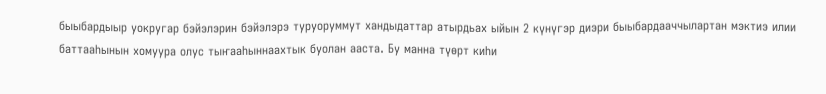быыбардыыр уокругар бэйэлэрин бэйэлэрэ туруоруммут хандыдаттар атырдьах ыйын 2 күнүгэр диэри быыбардааччылартан мэктиэ илии баттааһынын хомуура олус тыҥааһыннаахтык буолан ааста. Бу манна түөрт киһи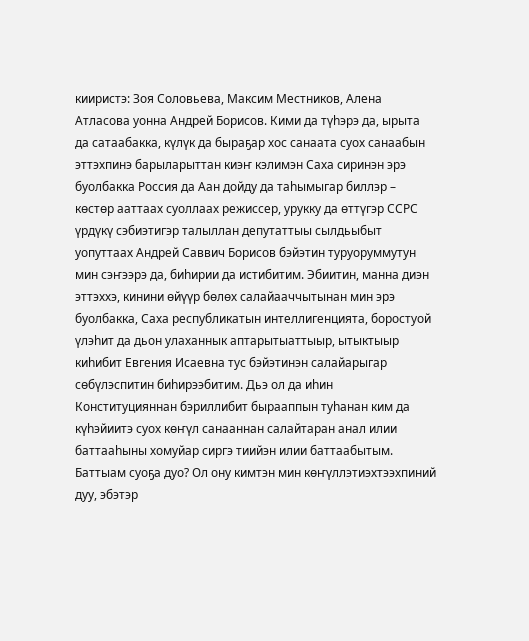кииристэ: Зоя Соловьева, Максим Местников, Алена Атласова уонна Андрей Борисов. Кими да түһэрэ да, ырыта да сатаабакка, күлүк да быраҕар хос санаата суох санаабын эттэхпинэ барыларыттан киэҥ кэлимэн Саха сиринэн эрэ буолбакка Россия да Аан дойду да таһымыгар биллэр – көстөр ааттаах суоллаах режиссер, урукку да өттүгэр ССРС үрдүкү сэбиэтигэр талыллан депутаттыы сылдьыбыт уопуттаах Андрей Саввич Борисов бэйэтин туруоруммутун мин сэҥээрэ да, биһирии да истибитим. Эбиитин, манна диэн эттэххэ, кинини өйүүр бөлөх салайааччытынан мин эрэ буолбакка, Саха республикатын интеллигенцията, боростуой үлэһит да дьон улаханнык аптарытыаттыыр, ытыктыыр киһибит Евгения Исаевна тус бэйэтинэн салайарыгар сөбүлэспитин биһирээбитим. Дьэ ол да иһин Конституцияннан бэриллибит бырааппын туһанан ким да күһэйиитэ суох көҥүл санааннан салайтаран анал илии баттааһыны хомуйар сиргэ тиийэн илии баттаабытым.
Баттыам суоҕа дуо? Ол ону кимтэн мин көҥүллэтиэхтээхпиний дуу, эбэтэр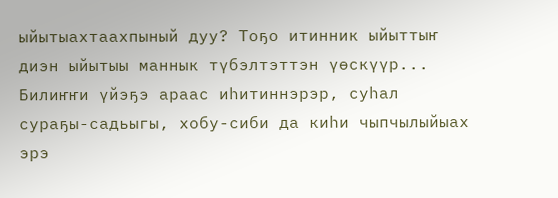ыйытыахтаахпыный дуу? Тоҕо итинник ыйыттыҥ диэн ыйытыы маннык түбэлтэттэн үөскүүр...
Билиҥҥи үйэҕэ араас иһитиннэрэр, суһал сураҕы-садьыгы, хобу-сиби да киһи чыпчылыйыах эрэ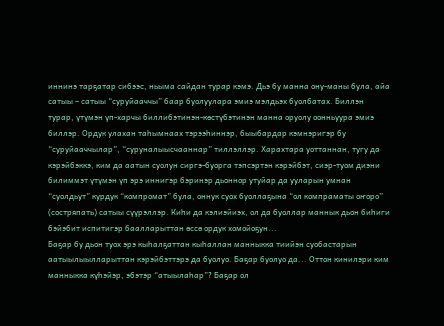иннинэ тарҕатар сибээс, ньыма сайдан турар кэмэ. Дьэ бу манна ону-маны була, айа сатыы – сатыы “суруйааччы” баар буолуулара эмиэ мэлдьэх буолбатах. Биллэн турар, үтүмэн үп-харчы биллибэтинэн-көстүбэтинэн манна оруолу оонньуура эмиэ биллэр. Ордук улахан таһымнаах тэрээһиннэр, быыбардар кэмнэригэр бу “суруйааччылар”, “суруналыысчааннар” тиллэллэр. Харахтара уоттаннан, тугу да кэрэйбэккэ, ким да аатын суолун сиргэ-буорга тэпсэртэн кэрэйбэт, сиэр-туом диэни билиммэт үтүмэн үп эрэ иннигэр бэринэр дьоннор утуйар да ууларын умнан “суолдьут” курдук “компромат” була, оннук суох буоллаҕына “ол компраматы оҥоро” (состряпать) сатыы сүүрэллэр. Киһи да кэлиэйиэх, ол да буоллар маннык дьон биһиги бэйэбит испитигэр баалларыттан өссө ордук хомойоҕун...
Баҕар бу дьон туох эрэ кыһалҕаттан кыһаллан манныкка тиийэн суобастарын аатыылыылларыттан кэрэйбэттэрэ да буолуо. Баҕар буолуо да... Оттон кинилэри ким манныкка күһэйэр, эбэтэр “атыылаһар”? Баҕар ол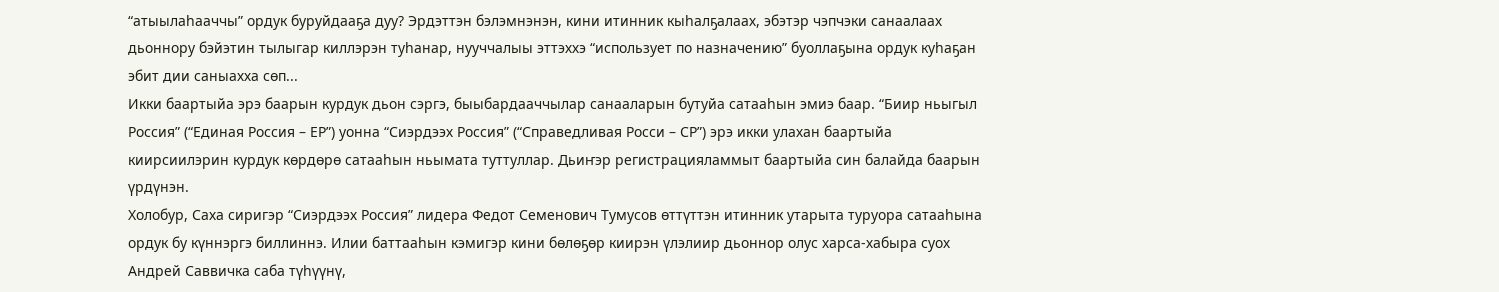“атыылаһааччы” ордук буруйдааҕа дуу? Эрдэттэн бэлэмнэнэн, кини итинник кыһалҕалаах, эбэтэр чэпчэки санаалаах дьоннору бэйэтин тылыгар киллэрэн туһанар, нууччалыы эттэххэ “использует по назначению” буоллаҕына ордук куһаҕан эбит дии саныахха сөп...
Икки баартыйа эрэ баарын курдук дьон сэргэ, быыбардааччылар санааларын бутуйа сатааһын эмиэ баар. “Биир ньыгыл Россия” (“Единая Россия – ЕР”) уонна “Сиэрдээх Россия” (“Справедливая Росси – СР”) эрэ икки улахан баартыйа киирсиилэрин курдук көрдөрө сатааһын ньымата туттуллар. Дьиҥэр регистрацияламмыт баартыйа син балайда баарын үрдүнэн.
Холобур, Саха сиригэр “Сиэрдээх Россия” лидера Федот Семенович Тумусов өттүттэн итинник утарыта туруора сатааһына ордук бу күннэргэ биллиннэ. Илии баттааһын кэмигэр кини бөлөҕөр киирэн үлэлиир дьоннор олус харса-хабыра суох Андрей Саввичка саба түһүүнү,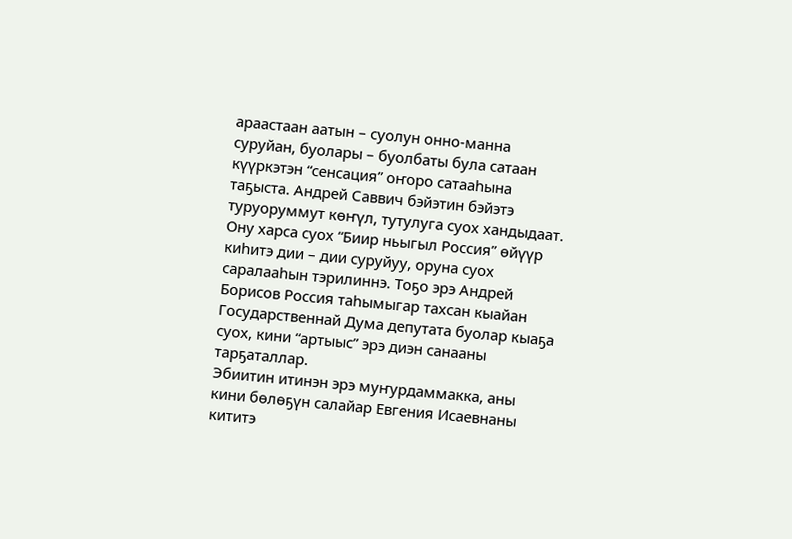араастаан аатын – суолун онно-манна суруйан, буолары – буолбаты була сатаан күүркэтэн “сенсация” оҥоро сатааһына таҕыста. Андрей Саввич бэйэтин бэйэтэ туруоруммут көҥүл, тутулуга суох хандыдаат. Ону харса суох “Биир ньыгыл Россия” өйүүр киһитэ дии – дии суруйуу, оруна суох саралааһын тэрилиннэ. Тоҕо эрэ Андрей Борисов Россия таһымыгар тахсан кыайан Государственнай Дума депутата буолар кыаҕа суох, кини “артыыс” эрэ диэн санааны тарҕаталлар.
Эбиитин итинэн эрэ муҥурдаммакка, аны кини бөлөҕүн салайар Евгения Исаевнаны кититэ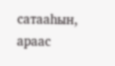сатааһын, араас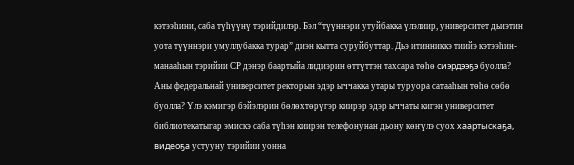кэтээһини, саба түһүүнү тэрийдилэр. Бэл “түүннэри утуйбакка үлэлиир, университет дьиэтин уота түүннэри умуллубакка турар” диэн кытта суруйбуттар. Дьэ итинниккэ тиийэ кэтээһин-манааһын тэрийии СР дэнэр баартыйа лидиэрин өттүттэн тахсара төһө сиэрдээҕэ буолла? Аны федеральнай университет ректорын эдэр ыччакка утары туруора сатааһын төһө сөбө буолла? Үлэ кэмигэр бэйэлэрин бөлөхтөрүгэр киирэр эдэр ыччаты кигэн университет библиотекатыгар эмискэ саба түһэн киирэн телефонунан дьону көҥүлэ суох хаартыскаҕа, видеоҕа устууну тэрийии уонна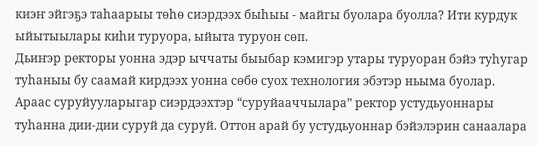киэҥ эйгэҕэ таһаарыы төһө сиэрдээх быһыы - майгы буолара буолла? Ити курдук ыйытыылары киһи туруора, ыйыта туруон сөп.
Дьиҥэр ректоры уонна эдэр ыччаты быыбар кэмигэр утары туруоран бэйэ туһугар туһаныы бу саамай кирдээх уонна сөбө суох технология эбэтэр ньыма буолар. Араас суруйууларыгар сиэрдээхтэр “суруйааччылара” ректор устудьуоннары туһанна дии-дии суруй да суруй. Оттон арай бу устудьуоннар бэйэлэрин санаалара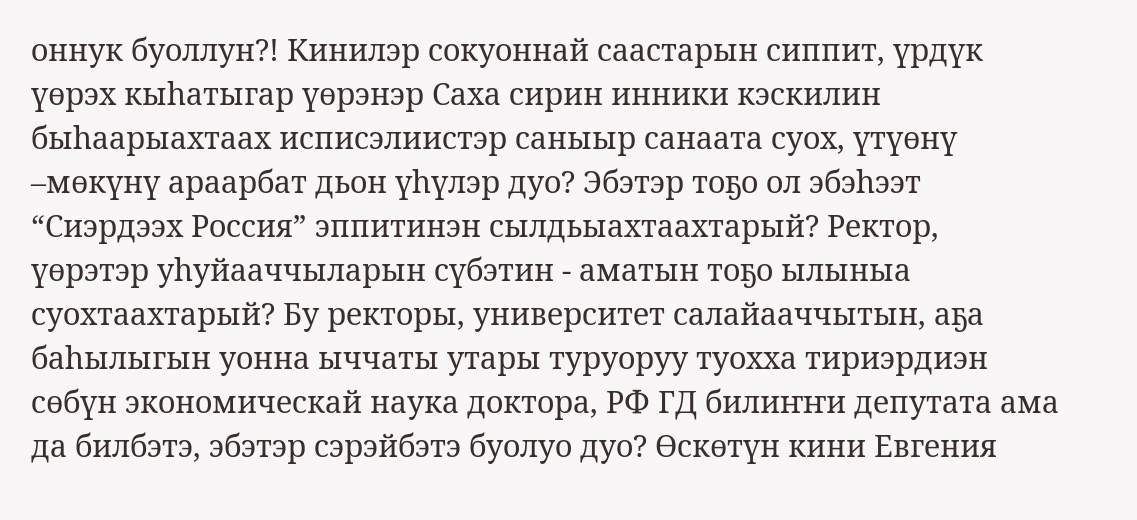оннук буоллун?! Кинилэр сокуоннай саастарын сиппит, үрдүк үөрэх кыһатыгар үөрэнэр Саха сирин инники кэскилин быһаарыахтаах исписэлиистэр саныыр санаата суох, үтүөнү –мөкүнү араарбат дьон үһүлэр дуо? Эбэтэр тоҕо ол эбэһээт “Сиэрдээх Россия” эппитинэн сылдьыахтаахтарый? Ректор, үөрэтэр уһуйааччыларын сүбэтин - аматын тоҕо ылыныа суохтаахтарый? Бу ректоры, университет салайааччытын, аҕа баһылыгын уонна ыччаты утары туруоруу туохха тириэрдиэн сөбүн экономическай наука доктора, РФ ГД билиҥҥи депутата ама да билбэтэ, эбэтэр сэрэйбэтэ буолуо дуо? Өскөтүн кини Евгения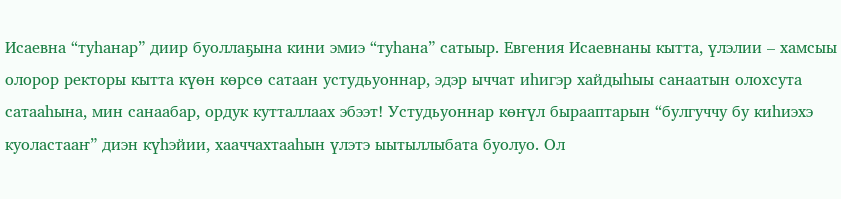Исаевна “туһанар” диир буоллаҕына кини эмиэ “туһана” сатыыр. Евгения Исаевнаны кытта, үлэлии – хамсыы олорор ректоры кытта күөн көрсө сатаан устудьуоннар, эдэр ыччат иһигэр хайдыһыы санаатын олохсута сатааһына, мин санаабар, ордук кутталлаах эбээт! Устудьуоннар көҥүл бырааптарын “булгуччу бу киһиэхэ куоластааҥ” диэн күһэйии, хааччахтааһын үлэтэ ыытыллыбата буолуо. Ол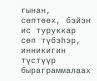гынан, сөптөөх, бэйэҥ ис туруккар сөп түбэһэр, инникигин түстүүр быраграммалаах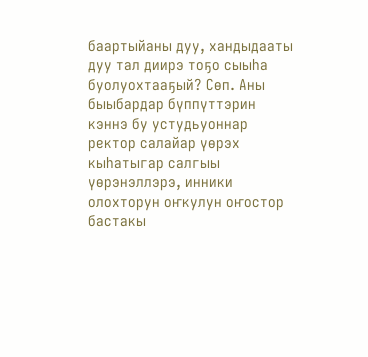баартыйаны дуу, хандыдааты дуу тал диирэ тоҕо сыыһа буолуохтааҕый? Сөп. Аны быыбардар бүппүттэрин кэннэ бу устудьуоннар ректор салайар үөрэх кыһатыгар салгыы үөрэнэллэрэ, инники олохторун оҥкулун оҥостор бастакы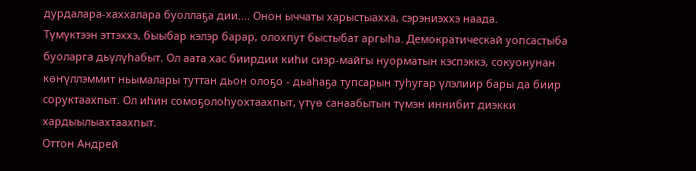дурдалара-хаххалара буоллаҕа дии.... Онон ыччаты харыстыахха, сэрэниэххэ наада.
Түмүктээн эттэххэ, быыбар кэлэр барар, олохпут быстыбат аргыһа. Демократическай уопсастыба буоларга дьүлүһабыт. Ол аата хас биирдии киһи сиэр-майгы нуорматын кэспэккэ, сокуонунан көҥүллэммит ньымалары туттан дьон олоҕо - дьаһаҕа тупсарын туһугар үлэлиир бары да биир соруктаахпыт. Ол иһин сомоҕолоһуохтаахпыт, үтүө санаабытын түмэн иннибит диэкки хардыылыахтаахпыт.
Оттон Андрей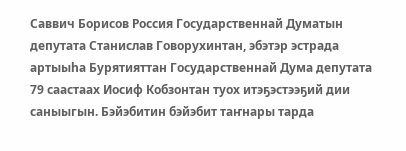Саввич Борисов Россия Государственнай Думатын депутата Станислав Говорухинтан, эбэтэр эстрада артыыһа Бурятияттан Государственнай Дума депутата 79 саастаах Иосиф Кобзонтан туох итэҕэстээҕий дии саныыгын. Бэйэбитин бэйэбит таҥнары тарда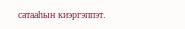сатааһын киэргэппэт.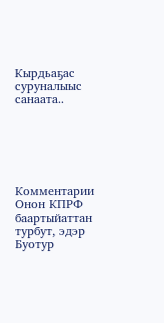Кырдьаҕас суруналыыс санаата..






Комментарии
Онон КПРФ баартыйаттан турбут, эдэр Буотур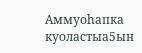Аммуоhапка куоластыа5ын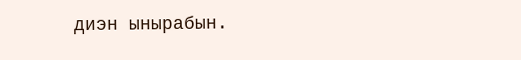диэн ынырабын.